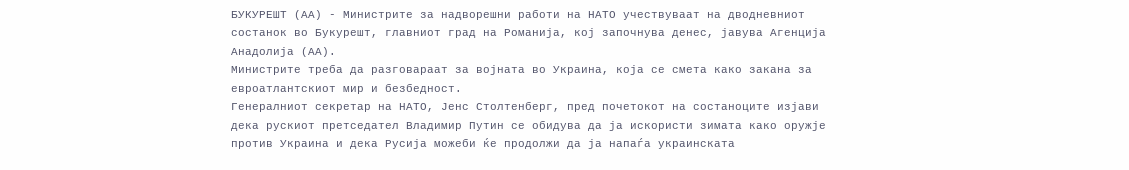БУКУРЕШТ (АА) - Министрите за надворешни работи на НАТО учествуваат на дводневниот состанок во Букурешт, главниот град на Романија, кој започнува денес, јавува Агенција Анадолија (АА).
Министрите треба да разговараат за војната во Украина, која се смета како закана за евроатлантскиот мир и безбедност.
Генералниот секретар на НАТО, Јенс Столтенберг, пред почетокот на состаноците изјави дека рускиот претседател Владимир Путин се обидува да ја искористи зимата како оружје против Украина и дека Русија можеби ќе продолжи да ја напаѓа украинската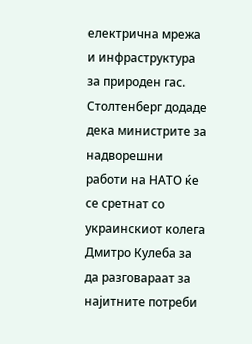електрична мрежа и инфраструктура за природен гас.
Столтенберг додаде дека министрите за надворешни работи на НАТО ќе се сретнат со украинскиот колега Дмитро Кулеба за да разговараат за најитните потреби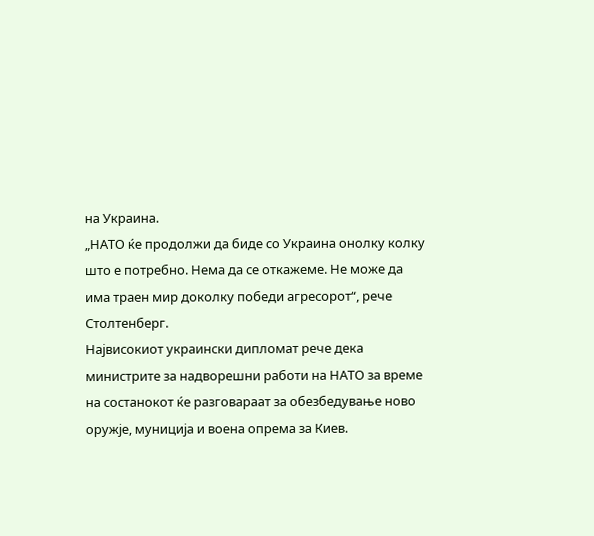на Украина.
„НАТО ќе продолжи да биде со Украина онолку колку што е потребно. Нема да се откажеме. Не може да има траен мир доколку победи агресорот“, рече Столтенберг.
Највисокиот украински дипломат рече дека министрите за надворешни работи на НАТО за време на состанокот ќе разговараат за обезбедување ново оружје, муниција и воена опрема за Киев.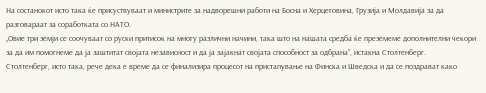На состанокот исто така ќе присуствуваат и министрите за надворешни работи на Босна и Херцеговина, Грузија и Молдавија за да разговараат за соработката со НАТО.
„Овие три земји се соочуваат со руски притисок на многу различни начини, така што на нашата средба ќе преземеме дополнителни чекори за да им помогнеме да ја заштитат својата независност и да ја зајакнат својата способност за одбрана“, истакна Столтенберг.
Столтенберг, исто така, рече дека е време да се финализира процесот на пристапување на Финска и Шведска и да се поздрават како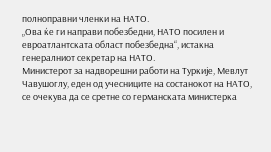полноправни членки на НАТО.
„Ова ќе ги направи побезбедни, НАТО посилен и евроатлантската област побезбедна“, истакна генералниот секретар на НАТО.
Министерот за надворешни работи на Туркије, Мевлут Чавушоглу, еден од учесниците на состанокот на НАТО, се очекува да се сретне со германската министерка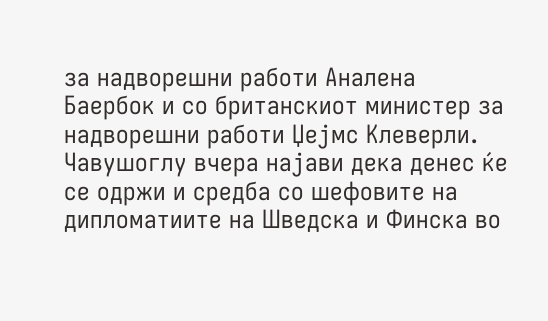за надворешни работи Аналена Баербок и со британскиот министер за надворешни работи Џејмс Клеверли.
Чавушоглу вчера најави дека денес ќе се одржи и средба со шефовите на дипломатиите на Шведска и Финска во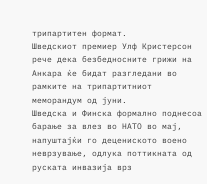трипартитен формат.
Шведскиот премиер Улф Кристерсон рече дека безбедносните грижи на Анкара ќе бидат разгледани во рамките на трипартитниот меморандум од јуни.
Шведска и Финска формално поднесоа барање за влез во НАТО во мај, напуштајќи го децениското воено неврзување, одлука поттикната од руската инвазија врз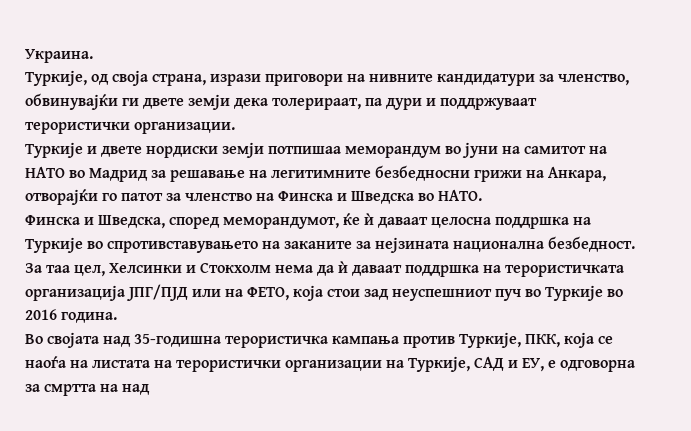Украина.
Туркије, од своја страна, изрази приговори на нивните кандидатури за членство, обвинувајќи ги двете земји дека толерираат, па дури и поддржуваат терористички организации.
Туркије и двете нордиски земји потпишаа меморандум во јуни на самитот на НАТО во Мадрид за решавање на легитимните безбедносни грижи на Анкара, отворајќи го патот за членство на Финска и Шведска во НАТО.
Финска и Шведска, според меморандумот, ќе ѝ даваат целосна поддршка на Туркије во спротивставувањето на заканите за нејзината национална безбедност. За таа цел, Хелсинки и Стокхолм нема да ѝ даваат поддршка на терористичката организација ЈПГ/ПЈД или на ФЕТО, која стои зад неуспешниот пуч во Туркије во 2016 година.
Во својата над 35-годишна терористичка кампања против Туркије, ПКК, која се наоѓа на листата на терористички организации на Туркије, САД и ЕУ, е одговорна за смртта на над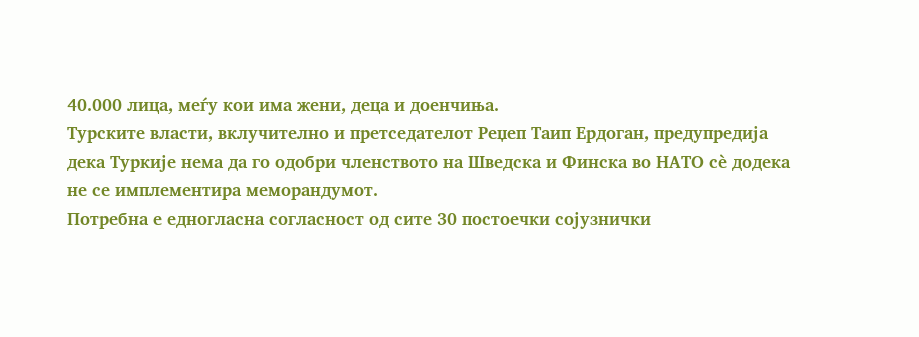40.000 лица, меѓу кои има жени, деца и доенчиња.
Турските власти, вклучително и претседателот Реџеп Таип Ердоган, предупредија дека Туркије нема да го одобри членството на Шведска и Финска во НАТО сѐ додека не се имплементира меморандумот.
Потребна е едногласна согласност од сите 30 постоечки сојузнички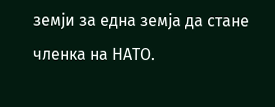земји за една земја да стане членка на НАТО.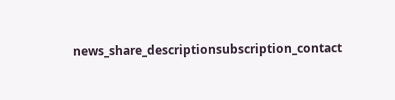news_share_descriptionsubscription_contact